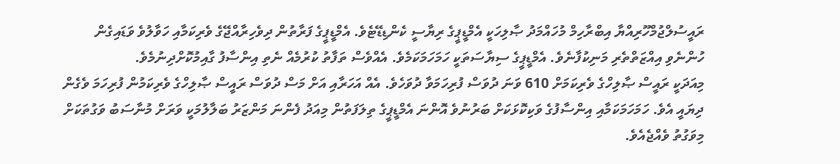ރައީސުލްޖުމްހޫރިއްޔާ އިބްރާހިމް މުހައްމަދު ޞާލިހަކީ އެމްޑީޕީގެ ރިޔާސީ ކެންޑިޑޭޓެވެ. އެމްޑީޕީގެ ފަރާތުން ދިވެހިރާއްޖޭގެ ވެރިކަމާއި ހަވާލުވެ ވަޑައިގެން ހުންނެވި އިއްޒަތްތެރި މަނިކުފާނެވެ. އެމްޑީޕީގެ ސިޔާސަތަކީ ހަމަހަމަކަމެވެ. އެއްވެސް ތަފާތު ކުރުމެއް ނެތި އިންސާފު ގާއިމުކޮށްދިނުމެވެ.
މިއަދަކީ ރައީސް ޞާލިހްގެ ވެރިކަމަށް 610 ވަނަ ދުވަސް ފުރިހަމަވާ ދުވަހެވެ. އެއް އަހަރާއި އަށް މަސް ދުވަސް ރައީސް ޞާލިހްގެ ވެރިކަމުން ފުރިހަމަ ވެގެން ދިޔައީ އެވެ. ހަމަހަމަކަމާއި އިންސާފުގެ ވަކިކޮޅަކަށް ބަރުނުވެ އޮންނަ އެމްޑީޕީގެ ތިލަފަތުން މިއަދު ފެންނަ މަންޒަރު ބަލާލުމަކީ ވަރަށް މުނާސަބު ވަގުތަކަށް މިވަގުތު ވެއްޖެއެވެ.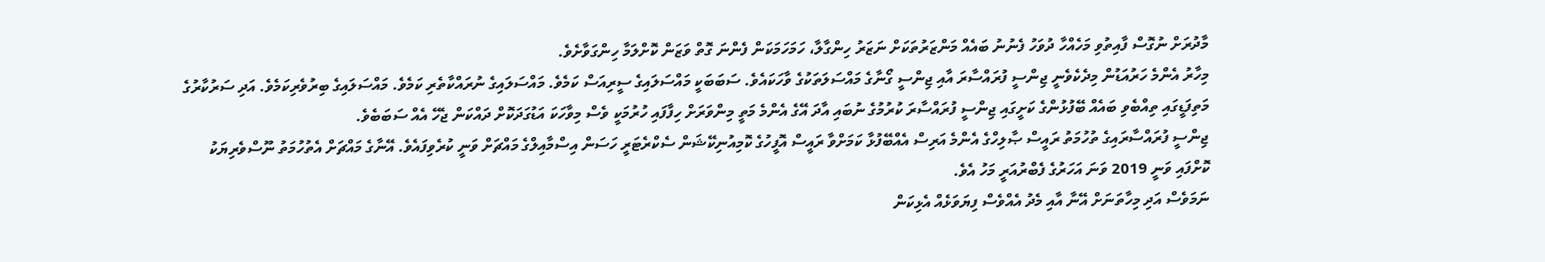މާދުރަށް ނުގޮސް ފާއިތުވި މަހެއްހާ ދުވަހު ފެނުނު ބައެއް މަންޒަރުތަކަށް ނަޒަރު ހިންގާލާ، ހަމަހަމަކަން ފެންނަ ގޮތް ވަޒަން ކޮށްލަމާ ހިންގަވާށެވެ.
މިހާރު އެންމެ ހަރުއަޑުން މިދެކެވެނީ ޖިންސީ ފުރައްސާރަ އާއި ޖިންސީ ގޯނާގެ މައްސަލަތަކުގެ ވާހަކައެވެ. ސަބަބަކީ މައްސަލައިގެ ސީރިއަސް ކަމެވެ. މައްސަލައިގެ ނުރައްކާތެރި ކަމެވެ. މައްސަލައިގެ ބިރުވެރިކަމެވެ. އަދި ސަރުކާރުގެ މަތިފަޑީގައި ތިއްބެވި ބައެއް ބޭފުޅުންގެ ކަށީގައި ޖިންސީ ފުރައްސާރަ ކުރުމުގެ ނުބައި އާދަ އޭގެ އެންމެ މަތީ މިންވަރަށް ހިފާފައި ހުރުމަކީ ވެސް މިވާހަކަ އަޑުގަދަކޮށް ދައްކަން ޖެހޭ އެއް ސަބަބެވެ.
ޖިންސީ ފުރައްސާރައިގެ ތުހުމަތު ރައީސް ޞާލިހްގެ އެންމެ އަރިސް އެއްބޭފުޅާ ކަމަށްވާ ރައީސް އޮފީހުގެ ކޮމިއުނިކޭޝަން ސެކްރެޓަރީ ހަސަން އިސްމާއިލްގެ މައްޗަށް ވަނީ ކުރެވިފައެވެ. އޭނާގެ މައްޗަށް އެތުހުމަތު ނޫސްވެރިޔަކު ކޮށްފައި ވަނީ 2019 ވަނަ އަހަރުގެ ފެބްރުއަރީ މަހު އެވެ.
ނަމަވެސް އަދި މިހާތަނަށް އޭނާ އާއި މެދު އެއްވެސް ފިޔަވަޅެއް އެޅިކަން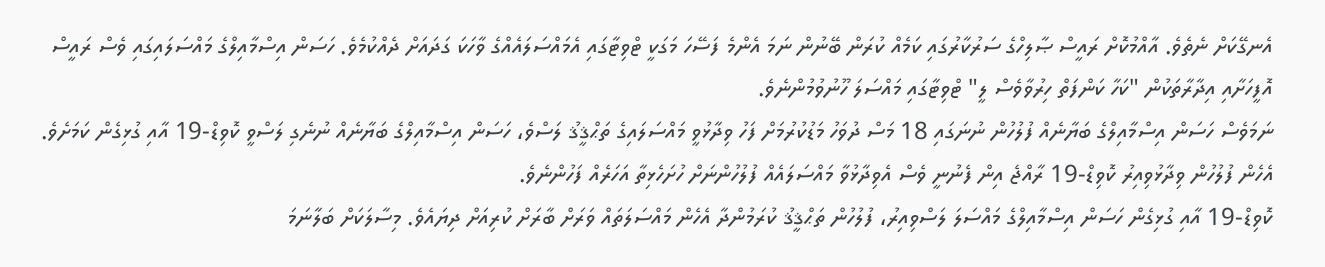އެނގޭކަށް ނެތެވެ. އާއްމުކޮށް ރައީސް ޞާލިހްގެ ސަރުކާރުގައި ކަމެއް ކުރަން ބޭނުން ނަމަ އެންމެ ފަސޭހަ މަގަކީ ޓްވިޓާގައި އެމައްސަލައެއްގެ ވާހަކަ ގަދައަށް ދެއްކުމެވެ. ހަސަން އިސްމާއިލްގެ މައްސަލައިގައި ވެސް ރައީސް އޮފީހަށާއި އިދާރާތަކުން "ކަހާ ކަންފަތް ހިރުވާވެސް ލީ" ޓްވިޓާގައި މައްސަލަ ހޫނުވުމުންނެވެ.
ނަމަވެސް ހަސަން އިސްމާއިލްގެ ބަޔާނެއް ފުލުހުން ނުނަގައި 18 މަސް ދުވަހު މަޑުކުރުމަށް ފަހު ވިދާޅުވީ މައްސަލައިގެ ތަޙްޤީޤު ލަސްވެ، ހަސަން އިސްމާއިލްގެ ބަޔާނެއް ނުނެގި ލަސްވީ ކޮވިޑް-19 އާއި ގުޅިގެން ކަމަށެވެ. އެހެން ފުލުހުން ވިދާޅުވިއިރު ކޮވިޑް-19 ރާއްޖެ އިން ފެނުނީ ވެސް އެވިދާޅުވާ މައްސަލައެއް ފުލުހުންނަށް ހުށަހެޅިތާ އަހަރެއް ފަހުންނެވެ.
ކޮވިޑް-19 އާއި ގުޅިގެން ހަސަން އިސްމާއިލްގެ މައްސަލަ ލަސްވިއިރު، ފުލުހުން ތަޙްޤީޤު ކުރަމުންދާ އެހެން މައްސަލަތައް ވަރަށް ބާރަށް ކުރިއަށް ދިޔައެވެ. މިސާލަކަށް ބަލާނަމަ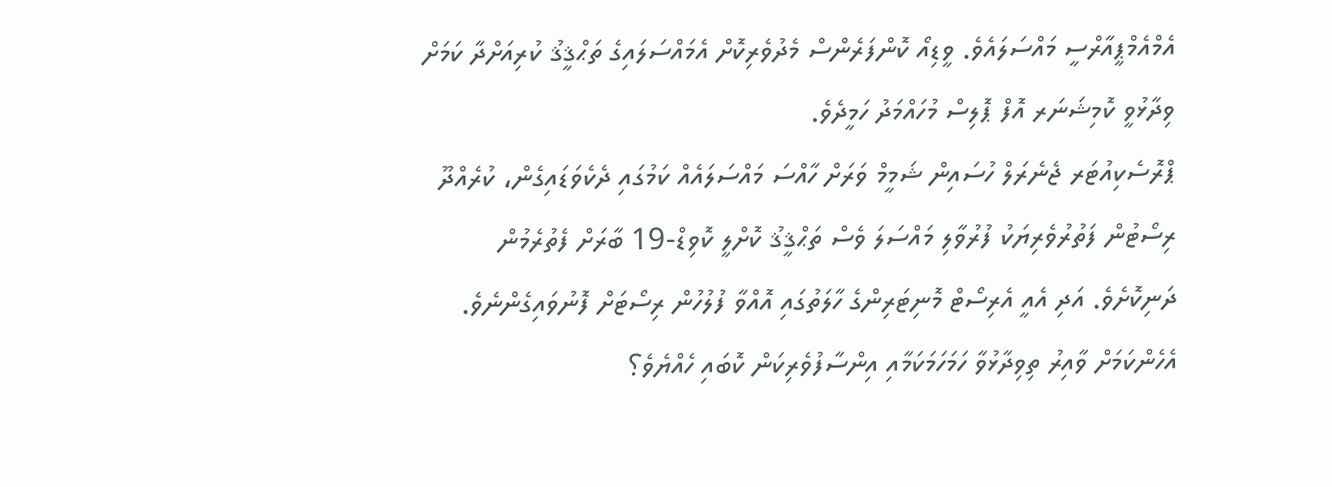އެމްއެމްޕީއާރްސީ މައްސަލައެވެ. ވީޑިއޯ ކޮންފަރެންސް މެދުވެރިކޮށް އެމައްސަލައިގެ ތަޙްޤީޤު ކުރިއަށްދާ ކަމަށް ވިދާޅުވީ ކޮމިޝަނަރ އޮފް ޕޮލިސް މުހައްމަދު ހަމީދެވެ.
ޕްރޮސެކިއުޓަރ ޖެނެރަލް ހުސައިން ޝަމީމް ވަރަށް ހާއްސަ މައްސަލައެއް ކަމުގައި ދެކެވަޑައިގެން، ކުރެއްދޫ ރިސޯޓުން ފަތުރުވެރިޔަކު ފުރުވާލި މައްސަލަ ވެސް ތަޙްޤީޤު ކޮށްލީ ކޮވިޑް-19 ބާރަށް ފެތުރެމުން ދަނިކޮށެވެ. އަދި އެއީ އެރިސޯޓް މޮނިޓަރިންގެ ހާލަތުގައި އޮއްވާ ފުލުހުން ރިސޯޓަށް ފޮނުވައިގެންނެވެ.
އެހެންކަމަށް ވާއިރު ތިވިދާޅުވާ ހަމަހަމަކަމާއި އިންސާފުވެރިކަން ކޮބައި ހެއްޔެވެ؟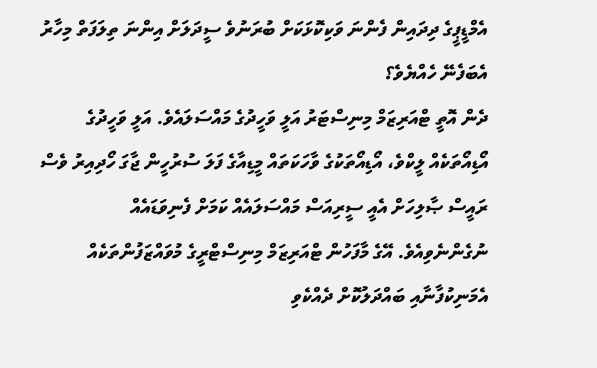އެމްޑީޕީގެ ދިދައިން ފެންނަ ވަކިކޮޅަކަށް ބުރަނުވެ ސީދަލަށް އިންނަ ތިލަފަތް މިހާރު އެބަފެނޭ ހެއްޔެވެ؟
ދެން އޮތީ ޓްއަރިޒަމް މިނިސްޓަރު އަލީ ވަހީދުގެ މައްސަލައެވެ. އަލީ ވަހީދުގެ އޯޑިއޯތަކެއް ލީކްވެ، އޯޑިއޯތަކުގެ ވާހަކަތައް މީޑިއާގެ ފަލަ ސުރުހީން ޖާގަ ހޯދިއިރު ވެސް ރައީސް ޞާލިހަށް އެއީ ސީރިއަސް މައްސަލައެއް ކަމަށް ފެނިވަޑައެއް ނުގެންނެވިއެވެ. އޭގެ މާފަހުން ޓްއަރިޒަމް މިނިސްޓްރީގެ މުވައްޒަފުންތަކެއް އެމަނިކުފާނާއި ބައްދަލުކޮށް ދެއްކެވި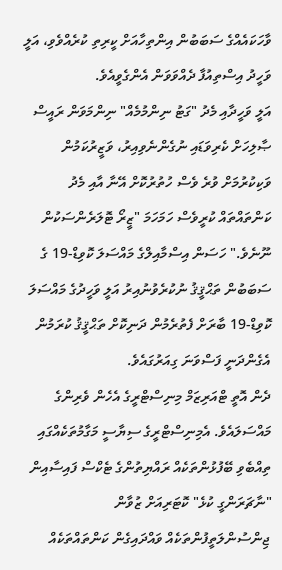ވާހަކައެއްގެ ސަބަބުން އިންތިހާއަށް ކީރިތި ކުރެއްވެވި، އަލީ ވަހީދު އިސްތިއުފާ ދެއްވަވަން އެންގެވީއެވެ.
އަލީ ވަހީދާއި މެދު "ގަޓު ނިންމުމެއް" ނިންމަވަން ރައީސް ޞާލިހަށް ކެރިވަޑައި ނުގެންނެވިއިރު، ވަޒީރުކަމުން ވަކިކުރުމަށް ވުރެ ވެސް ހުތުރުކޮށް އޭނާ އާއި މެދު ކަންތައްތައް ކުރީވެސް ހަމަހަމަ "ޒީރޯ ޓޮލަރެންސަކުން ނޫނެވެ." ހަސަން އިސްމާއިލްގެ މައްސަލަ ކޮވިޑް-19 ގެ ސަބަބުން ތަޙްޤީޤު ނުކުރެވުނުއިރު އަލީ ވަހީދުގެ މައްސަލަ ކޮވިޑް-19 ބާރަށް ފެތުރެމުން ދަނިކޮށް ތަޙްޤީޤު ކުރަމުން އެގެންދަނީ ފަސްވަނަ ގިއަރުގައެވެ.
ދެން އޮތީ ޓްއަރިޒަމް މިނިސްޓްރީގެ އެހެން ވެރިންގެ މައްސަލައެވެ. އެމިނިސްޓްރީގެ ސިޔާސީ މަގާމުތަކެއްގައި ތިއްބެވި ބޭފުޅުންތަކެއް ރައްޔިތުންގެ ޓެކްސް ފައިސާއިން "ނާޗަރަންގީ ކުޅެ" ކޮޓަރިއަށް ޒުވާން ޖިންސުންލަތީފުންތަކެއް ވައްދައިގެން ކަންތައްތަކެއް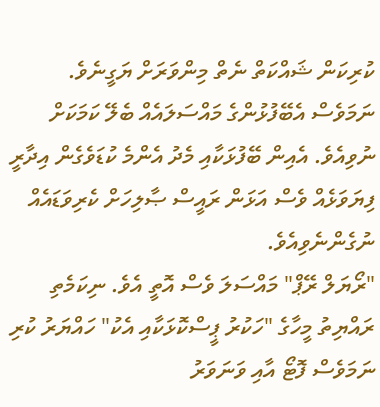ކުރިކަން ޝައްކަތް ނެތް މިންވަރަށް ޔަގީނެވެ. ނަމަވެސް އެބޭފުޅުންގެ މައްސަލައެއް ބެލޭ ކަމަކަށް ނުވިއެވެ. އެއިން ބޭފުޅަކާއި މެދު އެންމެ ކުޑަވެގެން އިދާރީ ފިޔަވަޅެއް ވެސް އަޅަން ރައީސް ޞާލިހަށް ކެރިވަޑައެއް ނުގެންނެވިއެވެ.
"ރޯޔަލް ރޭޕް" މައްސަލަ ވެސް އޮތީ އެވެ. ނިކަމެތި ރައްޔިތު މީހާގެ "ހަކުރު ޕީސްކޮޅަކާއި އެކު" ހައްޔަރު ކުރި ނަމަވެސް ފޮޓޯ އާއި ވަނަވަރު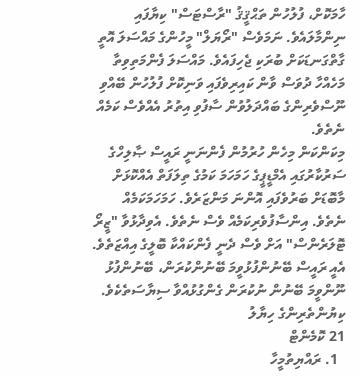ހާމަކޮށް، ފުލުހުން ތަޙްޤީޤު "ރާސްޓަސް" ކިޔާފައި ނިންމާލައެވެ. ނަމަވެސް "ރޯޔަލް" މީހުންގެ މައްސަލަ އޮތީ ގާތްގަނޑަކަށް ބުރަކި ޖެހިފައެވެ. މައްސަލަ ފެންމަތިވިތާ މަހެއްހާ ދުވަސް ވާން ކައިރިވެފައި ވަނިކޮށް ފުލުހުން ބޭއްވި ނޫސްވެރިންގެ ބައްދަލުވުން ސާފުވި އިތުރު އެއްވެސް ކަމެއް ނެތެވެ.
މިކަންކަން މިހެން ހުރުމުން ފެންނަނީ ރައީސް ޞާލިހްގެ ސަރުކާރުގައި އެމްޑީޕީގެ ހަމަހަމަ ކަމުގެ ތިލަފަތް އެއްކޮޅަށް މާބޮޑަށް ބަރުވެފައި އޮންނަ މަންޒަރެވެ. ހަމަހަމަކަމެއް ނެތެވެ. އިންސާފުވެރިކަމެއް ވެސް ނެތެވެ. އެވިދާޅުވާ "ޒީރޯ ޓޮލަރެންސް" އަށް ވެސް ދެނީ ފެންކައްކާ ބޮލީގެ އިއްޒަތެވެ. އެއީ ރައީސް ބޭނުންފުޅުވީމަ ބޭނުންކުރަން، ބޭނުންފުޅު ނޫންވީމަ ބޭނުން ނުކުރަން ގެންގުޅުއްވާ ސިޔާސަތެކެވެ.
ކިޔުންތެރިންގެ ހިޔާލު
21 ކޮމެންޓް
  1. ރައްޔިތުމީހާ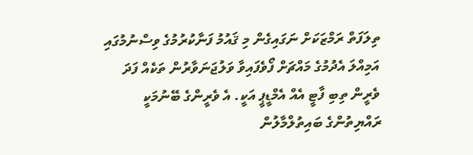ތިލަފަތް ރަމްޒަކަށް ނަގައިގެން މި ޤައުމު ފަނާކުރުމުގެ ވިސްނުމުގައި އަމިއްލަ އެދުމުގެ މައްޗަށް ފޯވެފައިވާ ވަލުޖަނަވާރުން ތަކެއް ފަދަ ވެރީން ތިބި ފާޓީ އެއް އެމްޑީޕީ އަކީ. އެ ވެރީންގެ ބޭނުމަކީ ރައްޔިތުންގެ ބައިތުލްމާލުން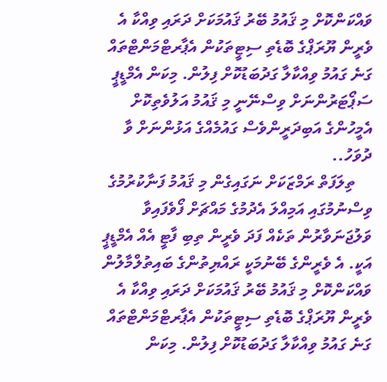ވައްކަންކޮށް މި ޤައުމު ބޭރު ޤައުމަކަށް ދަރައި ވިއްކާ އެ ވެރީން ޔޫރަޕްގެ ބޮޑެތި ސިޓީތަކުން އެޕާރޓްމަންޓްތައް ގަނެ ގައުމު ވިއްކާލާ ގަދުބަޑުކޮށް ފިލުން. މިކަން އެމްޑީޕީ ސަޕޯޓަރުންނަށް ވިސްނޭނީ މި ޤައުމު އަލުވެތިކޮށް އެމީހުންގެ އަބިދަރީންވެސް ގައުމެއްގެ އަޅުންނަށް ވާ ދުވަހު..
    ތިލަފަތް ރަމްޒަކަށް ނަގައިގެން މި ޤައުމު ފަނާކުރުމުގެ ވިސްނުމުގައި އަމިއްލަ އެދުމުގެ މައްޗަށް ފޯވެފައިވާ ވަލުޖަނަވާރުން ތަކެއް ފަދަ ވެރީން ތިބި ފާޓީ އެއް އެމްޑީޕީ އަކީ. އެ ވެރީންގެ ބޭނުމަކީ ރައްޔިތުންގެ ބައިތުލްމާލުން ވައްކަންކޮށް މި ޤައުމު ބޭރު ޤައުމަކަށް ދަރައި ވިއްކާ އެ ވެރީން ޔޫރަޕްގެ ބޮޑެތި ސިޓީތަކުން އެޕާރޓްމަންޓްތައް ގަނެ ގައުމު ވިއްކާލާ ގަދުބަޑުކޮށް ފިލުން. މިކަން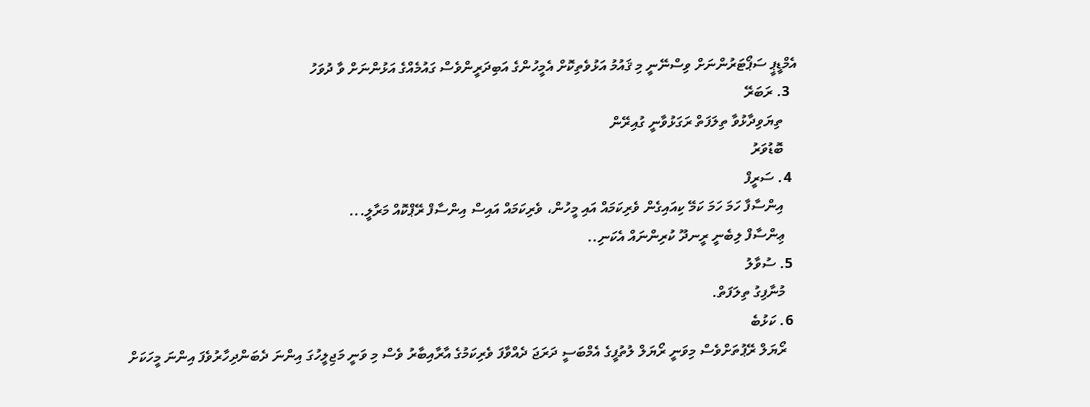އެމްޑީޕީ ސަޕޯޓަރުންނަށް ވިސްނޭނީ މި ޤައުމު އަޅުވެތިކޮށް އެމީހުންގެ އަބިދަރީންވެސް ގައުމެއްގެ އަޅުންނަށް ވާ ދުވަހު
  3. ރަބަރޭ
    ތިޔަވިދާޅުވާ ތިލަފަތް ރަގަޅުވާނީ ގުއިރޭން
    ބޮޑުވަރު
  4. ސަރީފް
    އިންސާފާ ހަމަ ހަމަ ކަމޭ ކިއައިގެން ވެރިކަމައް އައި މީހުން، ވެރިކަމައް އައިސް އިންސާފް ރޭޕްކޮއް މަރާލީ...
    ޢިންސާފް ލިބެނީ ރީނދޫ ކުރިންނައް އެކަނި..
  5. ސުވާލު
    މުނާފިގު ތިލަފަތް.
  6. ކަޅުބެ
    ރޯޔަލް ރޭޕުތަށްވެސް މިވަނީ ރޯޔަލް ލުތުފީގެ އެމްބަސީ ދަރަޖަ ދެއްވާފަ ވެރިކަމުގެ އާރާއިބާރު ވެސް މި ވަނީ މަޖިލީހުގަ އިންނަ ދެބަންދިހާރުވެފަ އިންނަ މީހަކަށް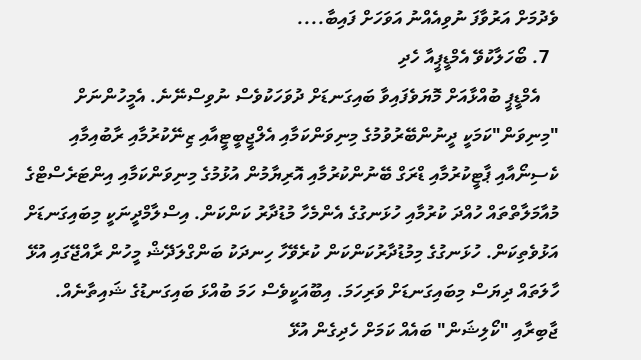ވެދުމަށް އަރުވާފަ ނުވިއެއްނު އަވަހަށް ފައިބާ....
  7. ބޯހަލާކުވޭ އެމްޑީޕީއާ ހެދި
    އެމްޑީޕީ ބުއްޅާއަށް މޮޔަވެފައިވާ ބައިގަނޑަށް ދުވަހަކުވެސް ނުވިސްނޭނެ. އެމީހުންނަށް "މިނިވަން"ކަމަކީ ދީނުންބޭރުވުމުގެ މިނިވަންކަމާއި އެލްޖީބީޓީއާއި ޒިނޭކުރުމާއި ރާބުއިމާއި ކެސިނޯއާއި ޕާޓީކުރުމާއި ޑްރަގް ބޭނުންކުރުމާއި އޮރިޔާމުން އުޅުމުގެ މިނިވަންކަމާއި އިންޓަރެސްޓްގެ މުއާމަލާތްތައް ހުއްދަ ކުރުމާއި ހުޅަނގުގެ އެންމެހާ މުޑުދާރު ކަންކަން. އިސްލާމްދީނަކީ މިބައިގަނޑަށް އަޅުވެތިކަން. ހުޅަނގުގެ މިމުޑުދާރުކަންކަން ކުރެވޭހާ ހިނދަކު ބަންގްލަދޭޝް މީހުން ރާއްޖޭގައި އުޅޭ ހާލަތައް ދިޔަސް މިބައިގަނޑަށް ވަރިހަމަ. އިބޫއަކީވެސް ހަމަ ބުއްޅަ ބައިގަނޑުގެ ޝައިތާނެއް. ޖާބިރާއި "ކޯލިޝަން" ބައެއް ކަމަށް ހެދިގެން އުޅޭ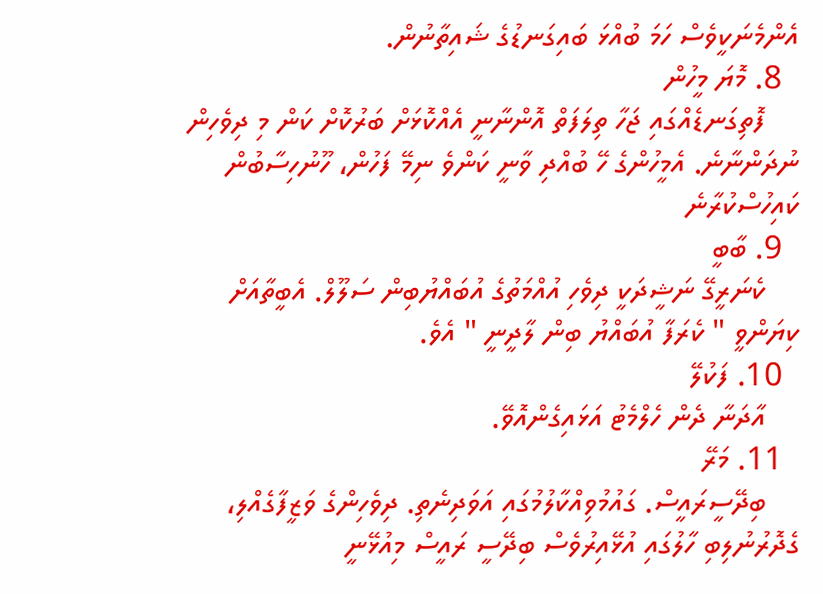އެންމެނަކީވެސް ހަމަ ބުއްޅަ ބައިގަނޑުގެ ޝައިތާނުން.
  8. މޮޔަ މީހުން
    ފޮތިގަނޑެއްގައި ޖަހާ ތިލަފަތް އޮންނާނީ އެއްކޮޅަށް ބަރުކޮށް ކަން މި ދިވެހިން ނުދަންނާނެ. އެމީހުންގެ ހޭ ބުއްދި ވާނީ ކަންވެ ނިމޭ ފަހުން، ހޫނުހިސާބުން ކައިހުސްކުރާނެ
  9. ބާބީ
    ކެނަރީގޭ ނަޝީދަކީ ދިވެހި އުއްމަތުގެ އުބައްޔުބިން ސަލޫލް. އެބީތާއަށް ކިޔަންވީ " ކެރަފާ އުބައްޔު ބިން ލާދީނީ " އެވެ.
  10. ފަކުލޭ
    އާދަނާ ދެން ހެލްމެޓު އަޅައިގެންއޮވޭ.
  11. މަރޭ
    ބިދޭސީރައީސް. ގައުމުވިއްކާލުމުގައި އަވަދިނެތި. ދިވެހިންގެ ވަޒީފާގެއްލި، ގެދޮރުނުލިބި ހާލުގައި އުޅޭއިރުވެސް ބިދޭސީ ރައީސް މިއުޅޭނީ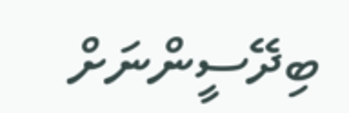ބިދޭސީންނަށް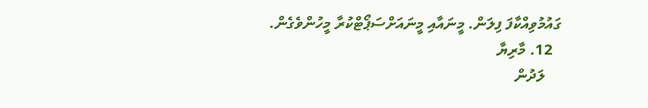ގައުމުވިއްކާފަ ފިލަން. މީނައާއި މީނައަށްސަޕޯޓްކުރާ މީހުންވެގެން.
  12. މާރިޔާ
    ލަދުން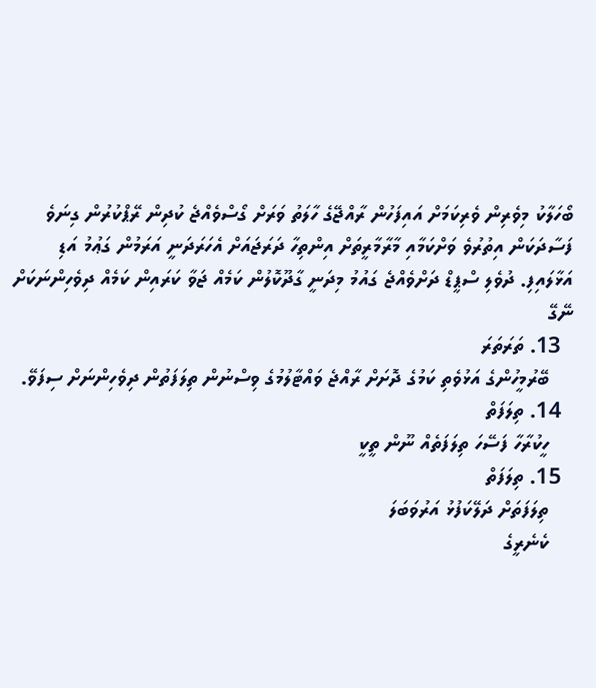ބޯހަލާކު މިވެރިން ވެރިކަމަށް އައިފަހުން ރާއްޖޭގެ ހާލަތު ވަރަށް ގޯސްވެއްޖެ ކުދިން ރޭޕްކުރުން ގިނަވެ ފަސާދަކަން އިތުރުވެ ވަށްކަމާއި މާރާމާރީތަށް އިންތިހާ ދަރަޖައަށް އެހަރަދަނީ އަރަމުން ގަޢުމު އަޑި އަޅާލައިފި. ދުވެލި ސްޕީޑް ދަށްވެއްޖެ ގައުމު މިދަނީ ގާދޫކޮލުން ކަމެއް ޖަވާ ކަރައިން ކަމެއް ދިވެހިންނަކަށް ނޭގޭ
  13. ތަރަތަރަ
    ބޭރުމީހުންގެ އަޅުވެތި ކަމުގެ ދޮށަށް ރާއްޖެ ވައްޓާލުމުގެ ވިސްނުން ތިލަފަތުން ދިވެހިންނަށް ސިފަވޭ.
  14. ތިލަފަތް
    ހީކުރާހާ ފަސޭހަ ތިލަފަތެއް ނޫން ތީކީ
  15. ތިލަފަތް
    ތިލަފަތަށް ދަލޭކަފުޅު އަރުވަބަލަ
    ކެނެރީގެ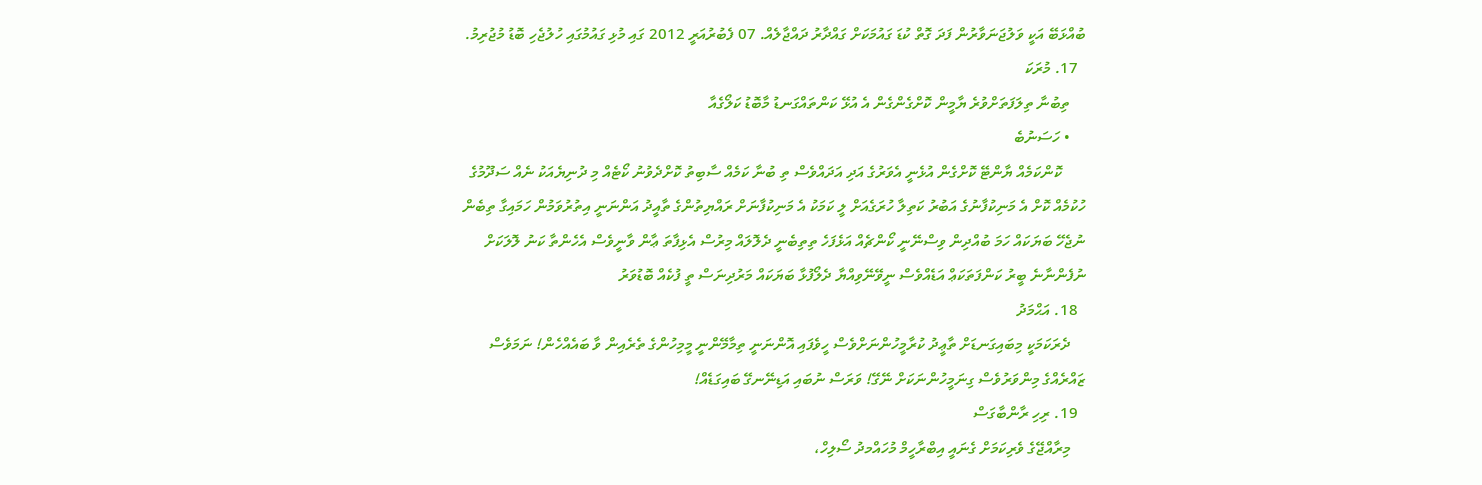ބުއްޅަބޭ އަކީ ވަލުޖަނަވާރުން ފަދަ ގޮތް ކުޑަ ގައުމަކަށް ގައްދާރު ދައްޖާލެއް. 07 ފެބުރުއަރީ 2012 ގައި މުޅި ގައުމުގައި ހުލުޖެހި ބޮޑު މުޖުރިމު.
  17. މުރަކަ
    ތިބުނާ ތިލަފަތަށްވުރެ ޔާމީން ކޮށްގެންގެން އެ އުޅޭ ކަންތައްގަނޑު މާބޮޑު ކަލޯގެއާ
    • ހަސަނުބެ
      ކޮންކަމެއް ޔާންޓޭ ކޮށްގެން އުޅެނީ އެވަރުގެ އަދި އަދައްވެސް ތި ބުނާ ކަމެއް ސާބިތު ކޮށްދެވުނު ކޯޓެއް މި ދުނިޔެއަކު ނެއް ސަދޫމުގެ ހުކުމެއް ކޮށް އެ މަނިކުފާނުގެ އަބުރު ކަތިލާ ހުރަގެއަށް ލީ ކަމަކު އެ މަނިކުފާނަށް ރައްޔިތުންގެ ތާއީދު އަންނަނީ އިތުރުވަމުން ހަމައިގާ ތިބެން ނުޖެހޭ ބަޔަކައް ހަމަ ބުއްދިން ވިސްނޭނީ ކޯންޗެއް އަޅެފަހެ ތިތިބެނީ ދެލޮލައް މިރުސް އެޅިފާތަ ޢާން ވާނީވެސް އެހެންތާ ކަނު ލޮލަކަށް ނުފެންނާނެ ބީރު ކަންފަތަކަޢް އަޑެއްވެސް ނީވޭނޭވިއްޔާ ދެލޯފުޅާ ބަޔަކައް މަރުދިނަސް ތީ ފުކެއް ބޮޑުވަރު
  18. އަޙްމަދު
    ދެރަކަމަކީ މިބައިގަނޑަށް ތާޢީދު ކުރާމީހުންނަށްވެސް ހީވެފައި އޮންނަނީ ތިމާމޭންނީ މީމިހުންގެ ތެރެއިން ވާ ބައެއްހެން! ނަމަވެސް ޒައްރެއްގެ މިންވަރުވެސް ގިނަމީހުންނަކަށް ނޭގޭ! ވަރަސް ނުބައި އަޑިނޭނގޭ ބައިގަޑެއް!
  19. ރިހި ރާންބާގަސް
    މިރާއްޖޭގެ ވެރިކަމަށް ގެނައީ އިބްރާހީމް މުހައްމދު ސޯލިހް،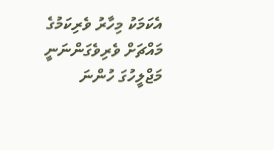އެކަމަކު މިހާރު ވެރިކަމުގެ މައްޗަށް ވެރިވެގަންނަނީ މަޖްލީހުގަ ހުންނަ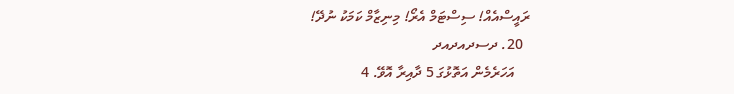ރައީސްއެއް! ސިސްޓަމް އެރޯ! މިނިޒާމް ކަމަކު ނުދޭ!
  20. ދސދއދއދ
    އަހަރެމެން އަތޮޅުގަ 5 ދާއިރާ އޮވޭ. 4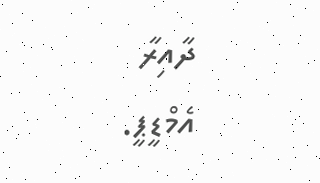ދާއިރާ އެމްޑީޕީ.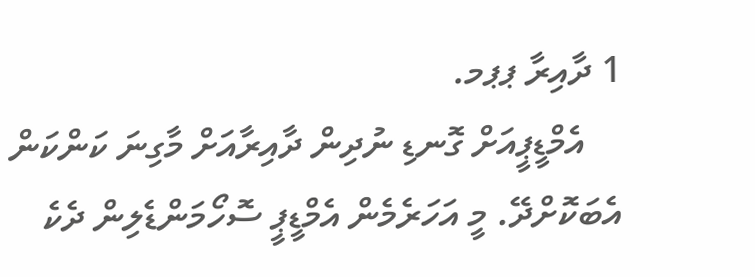1 ދާއިރާ ޕޕމ.
    އެމްޑީޕީއަށް ގޮނޑި ނުދިން ދާއިރާއަށް މާގިނަ ކަންކަން އެބަކޮށްދޭ. މީ އަހަރެމެން އެމްޑީޕީ ސޮހޯމަންޑެލިން ދެކެ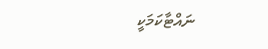ނައްޓާކަމަކީ